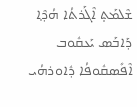ܫܶܠܡܰܬ̥ ܐܶܓܰܪܬܳܐ ܗܳܕ̥ܶܐ ܕܰܐܒܰܣ ܝܰܥܩܽܘܒ ܐܶܦܺܣܩܽܘܦܳܐ ܕܽܐܘܪܗܳܝ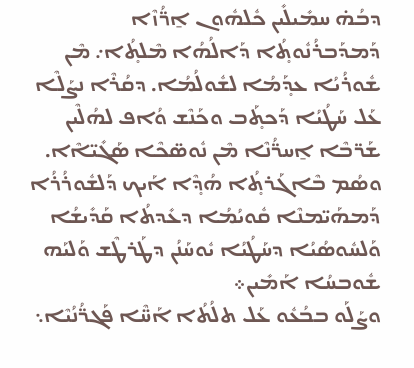ܕܒܳܗ̇ ܚܡܺܝܠܺܝܢ ܟܽܠܗܽܘܢ ܐ̱ܪ̈ܳܙܶܐ ܕܰܡܕܰܒܪܳܢܽܘܬ̥ܳܐ ܕܰܐܠܳܗܳܐ ܡܶܠܬ̥ܳܐ܇ ܡܶܢ ܫܽܘܪܳܝܳܐ ܥܕ̥ܰܡܳܐ ܠܫܽܘܠܳܡܳܐ. ܕܩܳܪܶܐ ܢܨܰܠܶܐ ܥܰܠ ܚܰܛܳܝܳܐ ܕܰܟܬ̥ܰܒ ܘܟܰܢܶܫ ܘܳܐܦ ܠܗܳܠܶܝܢ ܫܰܪ̈ܒܶܐ ܐ̱ܚܪ̈ܳܢܶܐ ܡܶܢ ܢܽܘܣ̈ܟܶܐ ܣܰܓܺܝ̈ܐܶܐ. ܘܣܳܡ ܒܶܐܓܰܪܬ̥ܳܐ ܗܳܕ̥ܶܐ ܐܰܝܟ ܕܰܠܫܽܘܪܳܪܳܐ ܕܰܡܗܰܝ̈ܡܢܶܐ ܩܽܘܝܳܡܳܐ ܕܥܺܕܬܳܐ ܩܰܕܺܝܫܳܐ ܘܰܠܚܽܘܣܳܝܳܐ ܕܚܰܛܳܝܳܐ ܝܽܘܚܰܢܳܢ ܕܛܰܪܛܶܫ ܘܰܠܝܰܗ ܫܽܘܒܚܳܐ ܐܰܡܺܝܢ܀
ܘܨܰܠܰܘ ܒܒܳܥܽܘ ܥܰܠ ܬܠܳܬܳܐ ܐܰܚ̈ܶܐ ܦܰܓܪ̈ܳܢܳܝܶܐ܆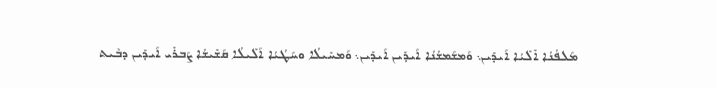ܡܰܠܦܳܢܳܐ ܐܺܠܺܝܳܐ ܐܰܝܕܺܝܢ܆ ܘܰܡܫܰܡܫܳܢܳܐ ܐܰܝܕܺܝܢ ܐܰܝܕܺܝܢ܆ ܘܰܡܚܺܝܠܳܐ ܘܚܰܛܳܝܳܐ ܐܰܠܺܝܠܳܐ ܩܰܫܺܝܫܳܐ ܨܰܒܪܺܝ ܐܰܝܕܺܝܢ ܕܒܶܝܬ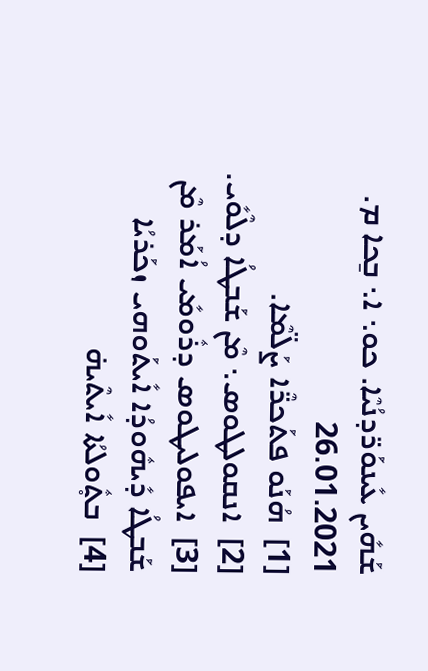ܫܰܗܺܝܢ ܥܺܝܢܘܰܪ̈ܕܢܳܝܶܐ. ܟܘ܆ ܐ܆ ܒ̱ܟܐ ܡ. 26.01.2021
[1]  ܗܳܢܰܘ ܦܬܰܟܪ̈ܶܐ ܨܰܠ̈ܡܶܐ.
[2]  ܐܢܩܘܠܛܘܣ܆ ܡܶܢ ܫܰܒܛܳܐ ܕܠܶܘܺܝ.
[3]  ܐܝܦܘܠܝܛܘܣ ܕܪܽܘܡܺܝ ܐܳܡܰܪ ܡܶܢ ܫܰܒܛܳܐ ܕܺܝܗܽܘܕܳܐ ܐܺܝܬܰܘܗܝ ܙܟܰܪܝܳܐ
[4]  ܒܬ̥ܽܘܠܬܳܐ ܐܺܝܬܶܝܗ̇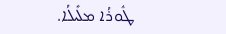ܛܽܘܪܳܐ ܡܠܺܝܠܳܐ.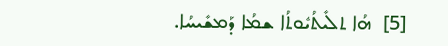[5]  ܗܳܐ ܬܠܺܝܬܳܝܽܘܬܳܐ ܫܡܳܐ ܕܰܡܫܺܝܚܳܐ.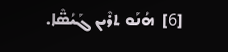[6]  ܗܳܢܰܘ ܬܪܶܝܢ ܓܰܝܳܣ̈ܶܐ.